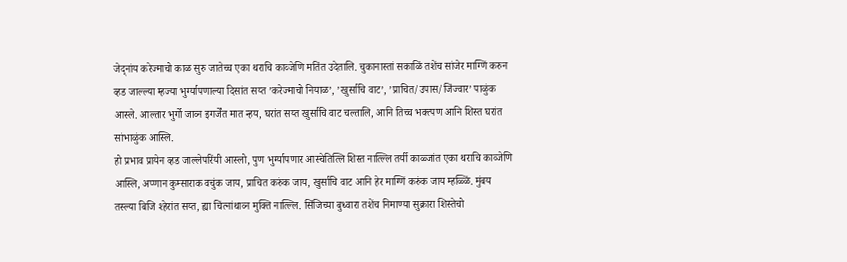जेद्नांय करेज्माचो काळ सुरु जातेच्च एका थराचि काव्जेणि मतिंत उदेतालि. चुकानास्तां सकाळिं तशेंच सांजेर माग्णिं करुन व्हड जाल्ल्या म्हज्या भुर्ग्यापणाल्या दिसांत सय्त ’करेज्माचो नियाळ’, ’खुर्साचि वाट’, ’प्राचित/उपास/जिंज्वार’ पाळुंक आस्ले. आल्तार भुर्गो जाव्न इगर्जेंत मात न्हय, घरांत सय्त खुर्साचि वाट चल्तालि, आनि तिच्च भक्त्पण आनि शिस्त घरांत सांभाळुंक आस्लि.
हो प्रभाव प्रायेन व्हड जाल्लेपरिंयी आस्लो, पुण भुर्ग्यापणार आस्चेतित्लि शिस्त नात्ल्लि तर्यी काळ्जांत एका थराचि काव्जेणि आस्लि, अप्णान कुम्साराक वचुंक जाय, प्राचित करुंक जाय, खुर्साचि वाट आनि हेर माग्णिं करुंक जाय म्हळ्ळिं. मुंबय तस्ल्या बिजि श्हेरांत सय्त, ह्या चिंत्नांथाव्न मुक्ति नात्ल्लि. सिंजिच्या बुध्वारा तशेंच निमाण्या सुक्रारा शिस्तेचो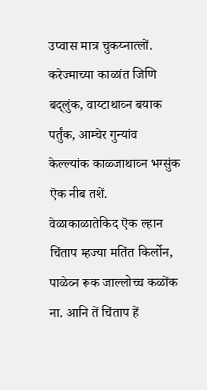उप्वास मात्र चुकय्नात्लों. करेज्माच्या काळांत जिणि बद्लुंक, वाय्टाथाव्न बयाक पर्तुंक, आम्चेर गुन्यांव केल्ल्यांक काळ्जाथाव्न भग्सुंक ऎक नीब तशें.
वेळाकाळातेकिद ऎक ल्हान चिंताप म्हज्या मतिंत किर्लोन, पाळेव्न रूक जाल्लोच्च कळोंक ना. आनि तें चिंताप हें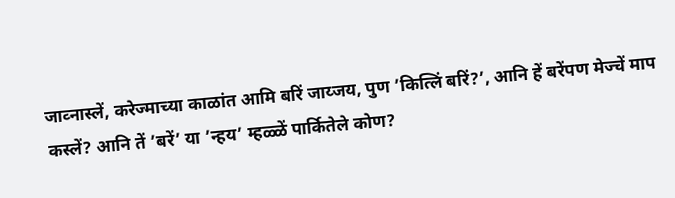जाव्नास्लें, करेज्माच्या काळांत आमि बरिं जाय्जय, पुण ’कित्लिं बरिं?’, आनि हें बरेंपण मेज्चें माप कस्लें? आनि तें ’बरें’ या ’न्हय’ म्हळ्ळें पार्कितेले कोण?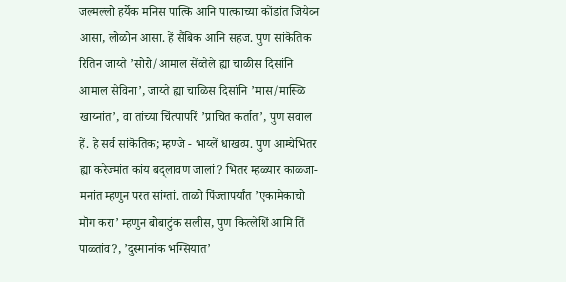जल्मल्लो हर्येक मनिस पात्कि आनि पात्काच्या कोंडांत जियेव्न आसा, लोळोन आसा. हें सैंबिक आनि सहज. पुण सांकॆतिक रितिन जाय्ते ’सोरो/आमाल सेंव्तेले ह्या चाळीस दिसांनि आमाल सेविना’, जाय्ते ह्या चाळिस दिसांनि ’मास/मास्ळि खाय्नांत’, वा तांच्या चिंत्पापरिं ’प्राचित कर्तात’, पुण सवाल हें. हे सर्व सांकॆतिक; म्हण्जे - भाय्लें धाखव्प. पुण आम्चेभितर ह्या करेज्मांत कांय बद्लावण जालां? भितर म्हळ्यार काळ्जा-मनांत म्हणुन परत सांग्तां. ताळो पिंज्तापर्यांत ’एकामेकाचो मॊग करा’ म्हणुन बोबाटुंक सलीस, पुण कित्लेशिं आमि तिं पाळ्तांव?, ’दुस्मानांक भग्सियात’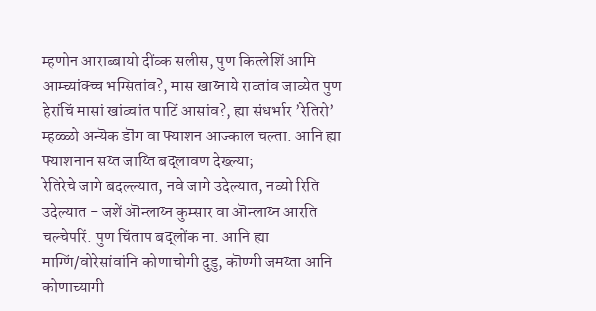म्हणोन आराब्बायो दींव्क सलीस, पुण कित्लेशिं आमि आम्च्यांक्च्च भग्सितांव?, मास खाय्नाये राव्तांव जाव्येत पुण हेरांचिं मासां खांव्चांत पाटिं आसांव?, ह्या संधर्भार ’रेतिरो’ म्हळ्ळो अन्यॆक डॊंग वा फ्याशन आज्काल चल्ता. आनि ह्या फ्याशनान सय्त जाय्ति बद्लावण देख्ल्या;
रेतिरेचे जागे बदल्ल्यात, नवे जागे उदेल्यात, नव्यो रिति उदेल्यात - जशें ऒन्लाय्न कुम्सार वा ऒन्लाय्न आरति चल्चेपरिं. पुण चिंताप बद्लोंक ना. आनि ह्या माग्णिं/वोरेसांवांनि कोणाचोगी दुडु, कॊण्गी जमय्ता आनि कोणाच्यागी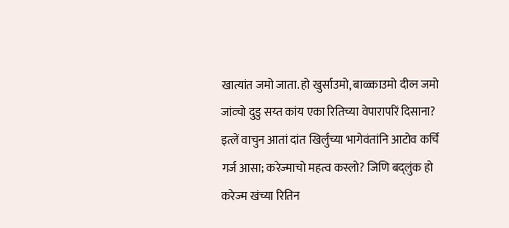खात्यांत जमो जाता. हो खुर्साउमो, बाळ्काउमो दीव्न जमो जांव्चो दुडु सय्त कांय एका रितिच्या वेपारापरिं दिसाना? इत्लें वाचुन आतां दांत खिर्लुंच्या भागेवंतांनि आटोव कर्चि गर्ज आसा; करेज्माचो महत्व कस्लो? जिणि बद्लुंक हो करेज्म खंच्या रितिन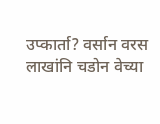उप्कार्ता? वर्सान वरस लाखांनि चडोन वेच्या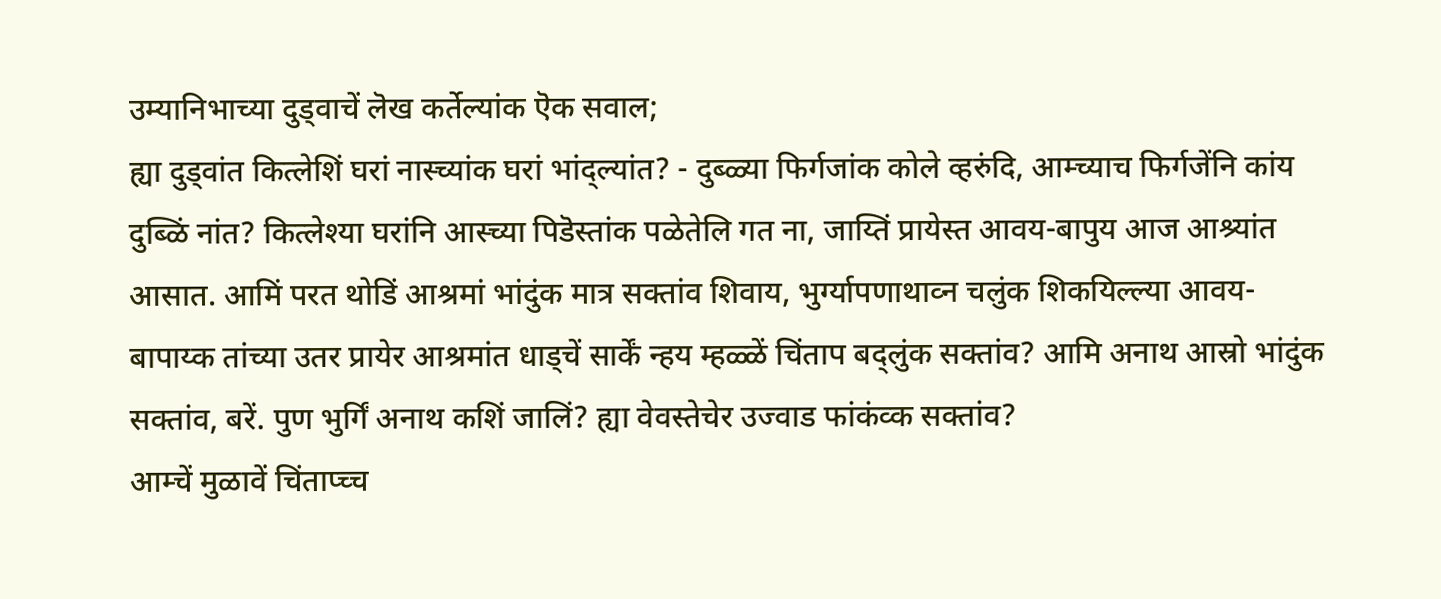उम्यानिभाच्या दुड्वाचें लॆख कर्तेल्यांक ऎक सवाल;
ह्या दुड्वांत कित्लेशिं घरां नास्च्यांक घरां भांद्ल्यांत? - दुब्ळ्या फिर्गजांक कोले व्हरुंदि, आम्च्याच फिर्गजेंनि कांय दुब्ळिं नांत? कित्लेश्या घरांनि आस्च्या पिडॆस्तांक पळेतेलि गत ना, जाय्तिं प्रायेस्त आवय-बापुय आज आश्र्यांत आसात. आमिं परत थोडिं आश्रमां भांदुंक मात्र सक्तांव शिवाय, भुर्ग्यापणाथाव्न चलुंक शिकयिल्ल्या आवय-बापाय्क तांच्या उतर प्रायेर आश्रमांत धाड्चें सार्कें न्हय म्हळ्ळें चिंताप बद्लुंक सक्तांव? आमि अनाथ आस्रो भांदुंक सक्तांव, बरें. पुण भुर्गिं अनाथ कशिं जालिं? ह्या वेवस्तेचेर उज्वाड फांकंव्क सक्तांव?
आम्चें मुळावें चिंताप्च्च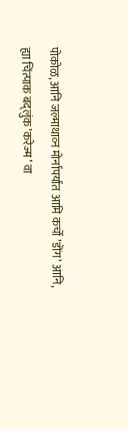पोकोळ, आनि जल्माथाव्न मोर्नापर्यांत आमि कर्चो ’डॊंग’ आनि, ह्या चिंत्पाक बद्लुंक ’करेज्म’ वा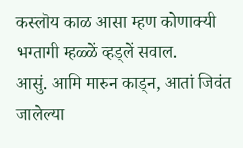कस्लॊय काळ आसा म्हण कोणाक्यी भग्तागी म्हळ्ळें व्हड्लें सवाल.
आसुं. आमि मारुन काड्न, आतां जिवंत जालेल्या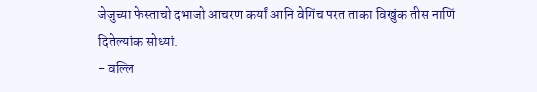जेजुच्या फेस्ताचो दभाजो आचरण कर्यां आनि वेगिंच परत ताका विखुंक तीस नाणिं दितेल्यांक सोध्यां.
- वल्लि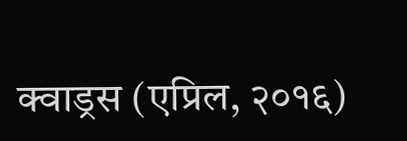क्वाड्रस (एप्रिल, २०१६)